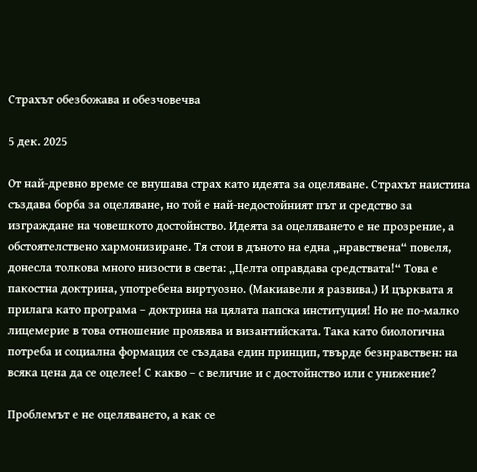Страхът обезбожава и обезчовечва

5 дек. 2025

От най-древно време се внушава страх като идеята за оцеляване. Страхът наистина създава борба за оцеляване, но той е най-недостойният път и средство за изграждане на човешкото достойнство. Идеята за оцеляването е не прозрение, а обстоятелствено хармонизиране. Тя стои в дъното на една „нравствена“ повеля, донесла толкова много низости в света: „Целта оправдава средствата!“ Това е пакостна доктрина, употребена виртуозно. (Макиавели я развива.) И църквата я прилага като програма – доктрина на цялата папска институция! Но не по-малко лицемерие в това отношение проявява и византийската. Така като биологична потреба и социална формация се създава един принцип, твърде безнравствен: на всяка цена да се оцелее! С какво – с величие и с достойнство или с унижение?

Проблемът е не оцеляването, а как се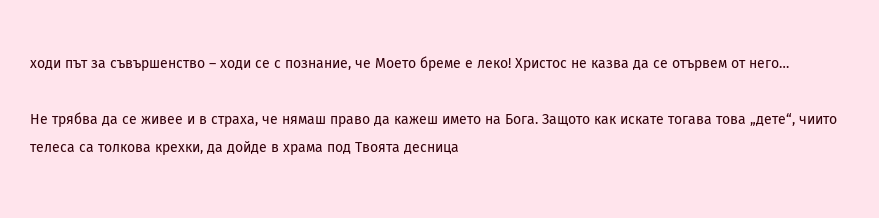ходи път за съвършенство – ходи се с познание, че Моето бреме е леко! Христос не казва да се отървем от него…

Не трябва да се живее и в страха, че нямаш право да кажеш името на Бога. Защото как искате тогава това „дете“, чиито телеса са толкова крехки, да дойде в храма под Твоята десница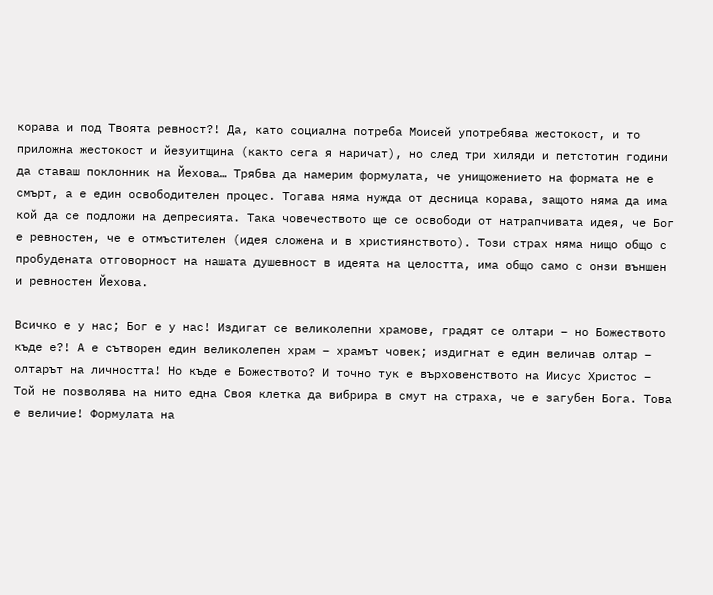корава и под Твоята ревност?! Да, като социална потреба Моисей употребява жестокост, и то приложна жестокост и йезуитщина (както сега я наричат), но след три хиляди и петстотин години да ставаш поклонник на Йехова… Трябва да намерим формулата, че унищожението на формата не е смърт, а е един освободителен процес. Тогава няма нужда от десница корава, защото няма да има кой да се подложи на депресията. Така човечеството ще се освободи от натрапчивата идея, че Бог е ревностен, че е отмъстителен (идея сложена и в християнството). Този страх няма нищо общо с пробудената отговорност на нашата душевност в идеята на целостта, има общо само с онзи външен и ревностен Йехова.

Всичко е у нас; Бог е у нас! Издигат се великолепни храмове, градят се олтари – но Божеството къде е?! А е сътворен един великолепен храм – храмът човек; издигнат е един величав олтар – олтарът на личността! Но къде е Божеството? И точно тук е върховенството на Иисус Христос – Той не позволява на нито една Своя клетка да вибрира в смут на страха, че е загубен Бога. Това е величие! Формулата на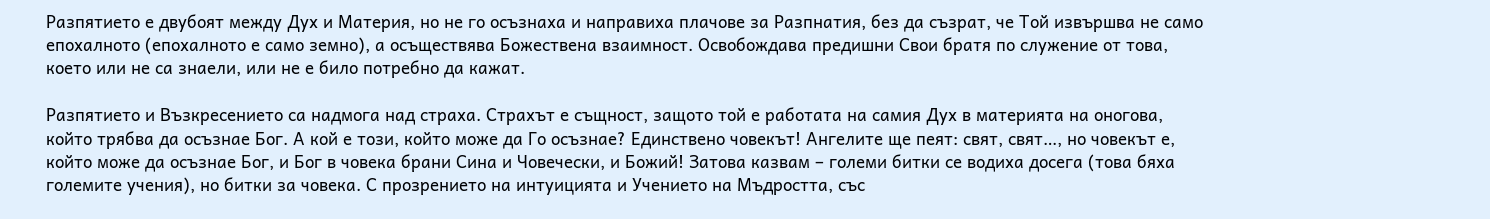Разпятието е двубоят между Дух и Материя, но не го осъзнаха и направиха плачове за Разпнатия, без да съзрат, че Той извършва не само епохалното (епохалното е само земно), а осъществява Божествена взаимност. Освобождава предишни Свои братя по служение от това, което или не са знаели, или не е било потребно да кажат.

Разпятието и Възкресението са надмога над страха. Страхът е същност, защото той е работата на самия Дух в материята на оногова, който трябва да осъзнае Бог. А кой е този, който може да Го осъзнае? Единствено човекът! Ангелите ще пеят: свят, свят…, но човекът е, който може да осъзнае Бог, и Бог в човека брани Сина и Човечески, и Божий! Затова казвам – големи битки се водиха досега (това бяха големите учения), но битки за човека. С прозрението на интуицията и Учението на Мъдростта, със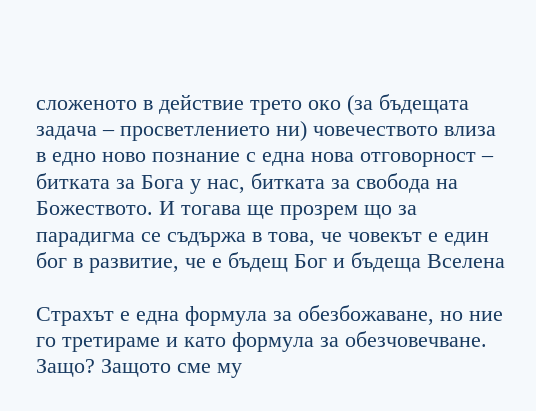сложеното в действие трето око (за бъдещата задача – просветлението ни) човечеството влиза в едно ново познание с една нова отговорност – битката за Бога у нас, битката за свобода на Божеството. И тогава ще прозрем що за парадигма се съдържа в това, че човекът е един бог в развитие, че е бъдещ Бог и бъдеща Вселена

Страхът е една формула за обезбожаване, но ние го третираме и като формула за обезчовечване. Защо? Защото сме му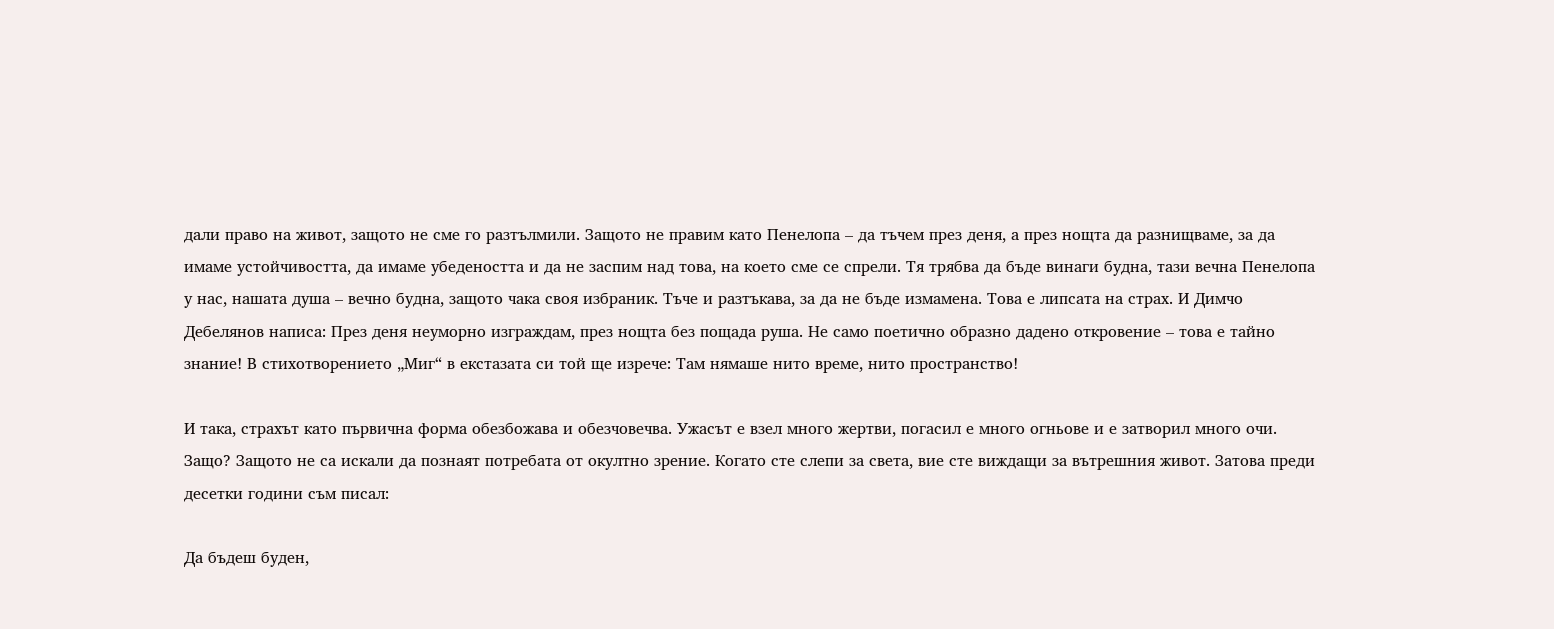дали право на живот, защото не сме го разтълмили. Защото не правим като Пенелопа – да тъчем през деня, а през нощта да разнищваме, за да имаме устойчивостта, да имаме убедеността и да не заспим над това, на което сме се спрели. Тя трябва да бъде винаги будна, тази вечна Пенелопа у нас, нашата душа – вечно будна, защото чака своя избраник. Тъче и разтъкава, за да не бъде измамена. Това е липсата на страх. И Димчо Дебелянов написа: През деня неуморно изграждам, през нощта без пощада руша. Не само поетично образно дадено откровение – това е тайно знание! В стихотворението „Миг“ в екстазата си той ще изрече: Там нямаше нито време, нито пространство!

И така, страхът като първична форма обезбожава и обезчовечва. Ужасът е взел много жертви, погасил е много огньове и е затворил много очи. Защо? Защото не са искали да познаят потребата от окултно зрение. Когато сте слепи за света, вие сте виждащи за вътрешния живот. Затова преди десетки години съм писал:

Да бъдеш буден,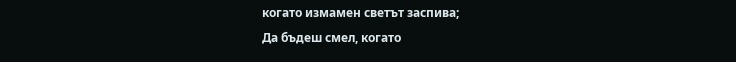когато измамен светът заспива;
Да бъдеш смел, когато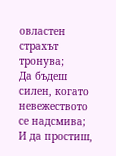овластен страхът тронува;
Да бъдеш силен, когато невежеството се надсмива;
И да простиш,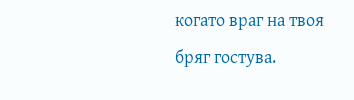когато враг на твоя бряг гостува.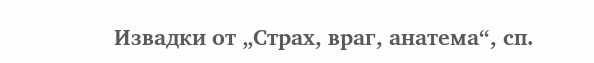Извадки от „Страх, враг, анатема“, сп.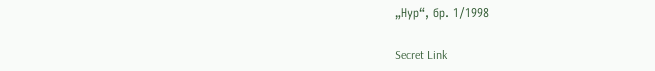„Нур“, бр. 1/1998

Secret Link